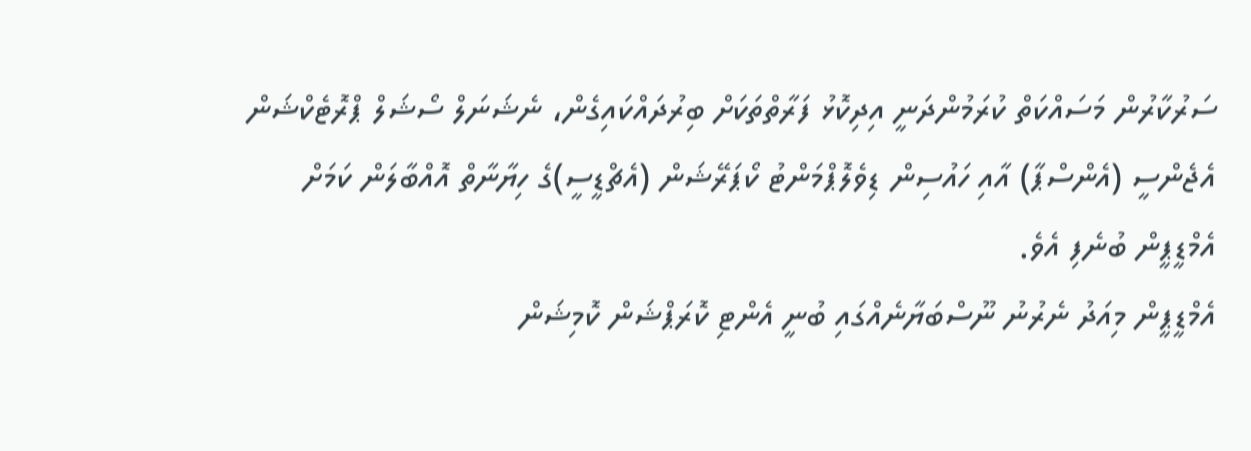ސަރުކާރުން މަސައްކަތް ކުރަމުންދަނީ އިދިކޮޅު ފަރާތްތަކަށް ބިރުދައްކައިގެން، ނެޝަނަލް ސޯޝަލް ޕްރޮޓެކްޝަން އެޖެންސީ (އެންސްޕާ) އާއި ހައުސިން ޑިވެލޮޕްމަންޓު ކޯޕަރޭޝަން (އެޗްޑީސީ)ގެ ހިޔާނާތް އޮއްބާލަން ކަމަށް އެމްޑީޕީން ބުނެފި އެވެ.
އެމްޑީޕީން މިއަދު ނެރުނު ނޫސްބަޔާނެއްގައި ބުނީ އެންޓި ކޮރަޕްޝަން ކޮމިޝަން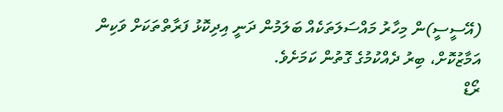(އޭސީސީ)ން މިހާރު މައްސަލަތަކެއް ބަލަމުން ދަނީ އިދިކޮޅު ފަރާތްތަކަށް ވަކިން އަމާޒުކޮށް، ބިރު ދެއްކުމުގެ ގޮތުން ކަމަށެވެ.
ރޯޑް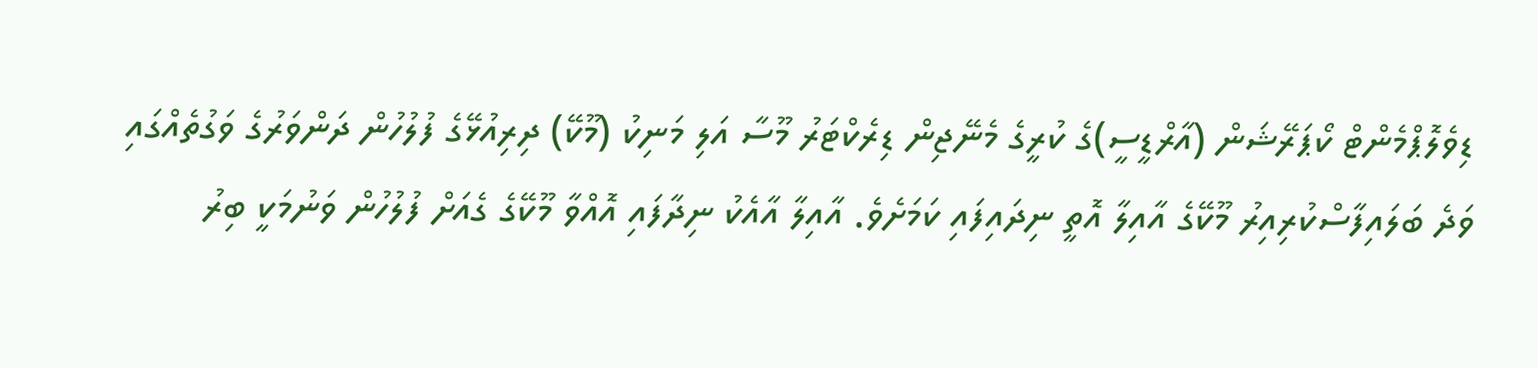ޑިވެލޮޕްމެންޓް ކޯޕަރޭޝަން (އާރްޑީސީ)ގެ ކުރީގެ މެނޭޖިން ޑިރެކްޓަރު މޫސާ އަލި މަނިކު (މޫކޭ) ދިރިއުޅޭގެ ފުލުހުން ދަންވަރުގެ ވަގުތެއްގައި ވަދެ ބަލައިފާސްކުރިއިރު މޫކޭގެ އާއިލާ އޮތީ ނިދައިފައި ކަމަށެވެ. އާއިލާ އާއެކު ނިދާފައި އޮއްވާ މޫކޭގެ ގެއަށް ފުލުހުން ވަނުމަކީ ބިރު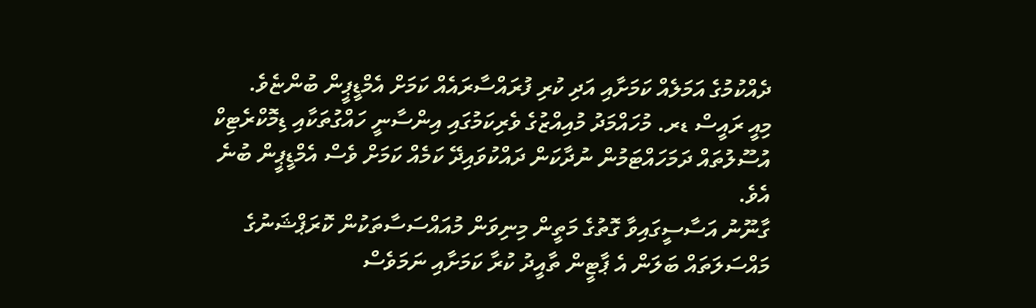ދެއްކުމުގެ އަމަލެއް ކަމަށާއި އަދި ކުރި ފުރައްސާރައެއް ކަމަށް އެމްޑީޕީން ބުންޏެވެ.
މިއީ ރައީސް ޑރ. މުހައްމަދު މުއިއްޒުގެ ވެރިކަމުގައި އިންސާނީ ހައްގުތަކާއި ޑިމޮކްރެޓިކް އުސޫލުތައް ދަމަހައްޓަމުން ނުދާކަން ދައްކުވައިދޭ ކަމެއް ކަމަށް ވެސް އެމްޑީޕީން ބުނެ އެވެ.
ގާނޫނު އަސާސީގައިވާ ގޮތުގެ މަތީން މިނިވަން މުއައްސަސާތަކުން ކޮރަޕްޝަނުގެ މައްސަލަތައް ބަލަން އެ ޕާޓީން ތާއީދު ކުރާ ކަމަށާއި ނަމަވެސް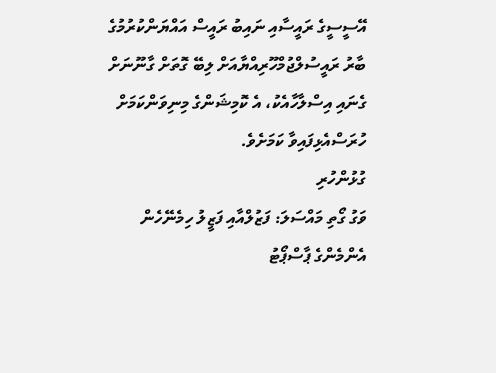އޭސީސީގެ ރައީސާއި ނައިބު ރައީސް އައްޔަންކުރުމުގެ ބާރު ރައީސުލްޖުމްހޫރިއްޔާއަށް ލިބޭ ގޮތަށް ގާނޫނަށް ގެނައި އިސްލާހާއެކު، އެ ކޮމިޝަންގެ މިނިވަންކަމަށް ހުރަސްއެޅިފައިވާ ކަމަށެވެ.
ގުޅުންހުރި
ވަގު ގޯތި މައްސަލަ: ފަޒުލްއާއި ފަޒީލު ހިމެނޭހެން އެންމެންގެ ޕާސްޕޯޓު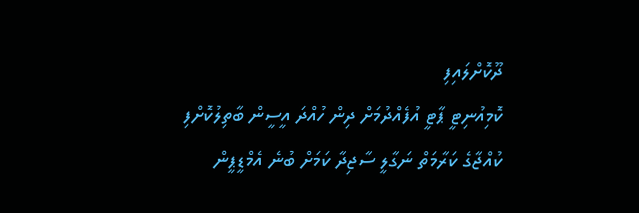ދޫކޮށްލައިފި
ކޮމިއުނިޓީ ޕާޓީ އުފެއްދުމަށް ދިން ހުއްދަ އީސީން ބާތިލުކޮށްފި
ކުއްޖާގެ ކަރާމަތް ނަގާލީ ސާޖިދާ ކަމަށް ބުނެ އެމްޑީޕީން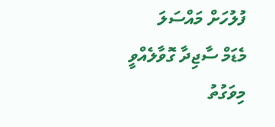ފުލުހަށް މައްސަލަ
މެޑަމް ސާޖިދާ ގޮވާލެއްވީ މިވަގުތު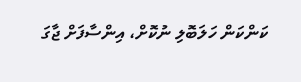ކަންކަން ހަލަބޮލި ނުކޮށް، އިންސާފަށް ޖާގަ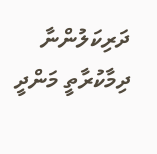ދަރިކަލުންނާ ދިމާކުރާތީ މަންދީ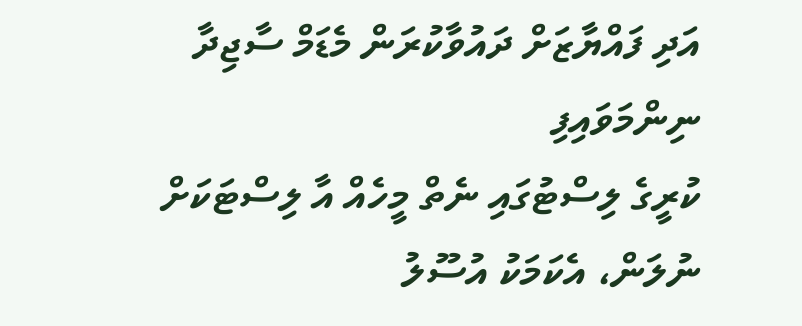އަދި ފައްޔާޒަށް ދައުވާކުރަން މެޑަމް ސާޖިދާ ނިންމަވައިފި
ކުރީގެ ލިސްޓުގައި ނެތް މީހެއް އާ ލިސްޓަކަށް ނުލަން، އެކަމަކު އުސޫލު